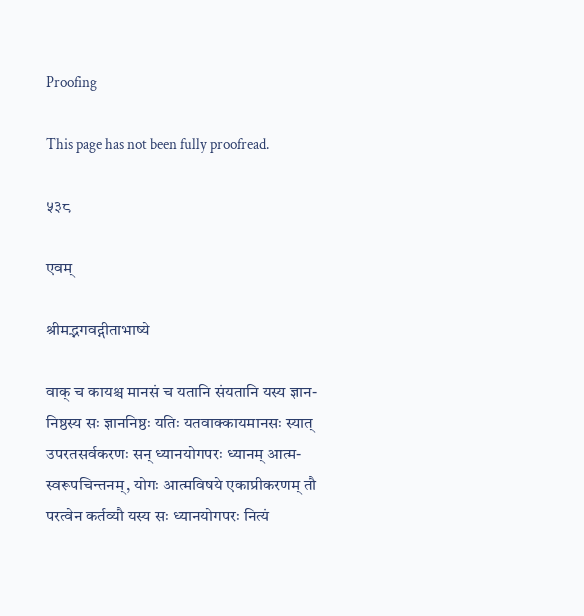Proofing

This page has not been fully proofread.

५३८

एवम्

श्रीमद्भगवद्गीताभाष्ये

वाक् च कायश्च मानसं च यतानि संयतानि यस्य ज्ञान-
निष्ठस्य सः ज्ञाननिष्ठः यतिः यतवाक्कायमानसः स्यात्
उपरतसर्वकरणः सन् ध्यानयोगपरः ध्यानम् आत्म-
स्वरूपचिन्तनम्, योगः आत्मविषये एकाप्रीकरणम् तौ
परत्वेन कर्तव्यौ यस्य सः ध्यानयोगपरः नित्यं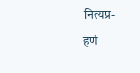नित्यप्र-
हणं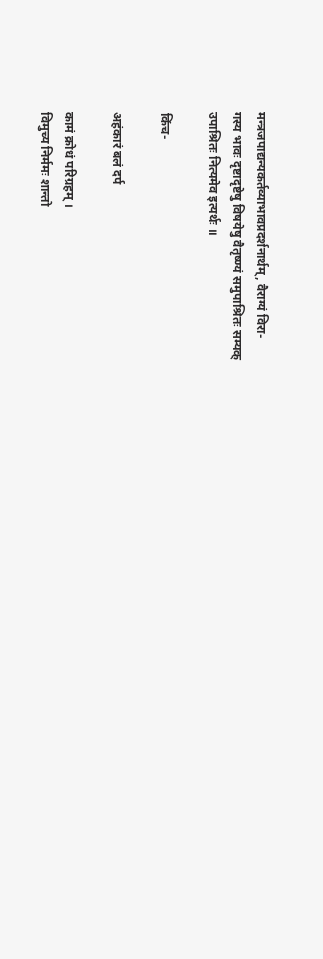मन्त्रजपाद्यन्यकर्तव्याभावप्रदर्शनार्थम्, वैराग्यं विरा-
गस्य भावः दृष्टादृष्टेषु विषयेषु वैतृष्ण्यं समुपाश्रितः सम्यक्
उपाश्रितः नित्यमेव इत्यर्थः ॥

किंच-

अहंकारं बलं दर्प

कामं क्रोधं परिग्रहम् ।
विमुच्य निर्ममः शान्तो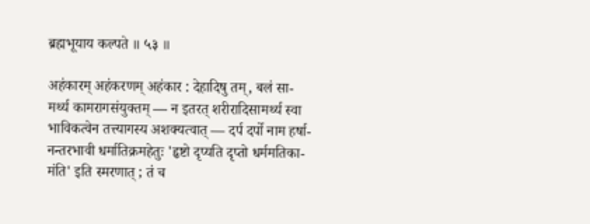ब्रह्मभूयाय कल्पते ॥ ५३ ॥

अहंकारम् अहंकरणम् अहंकार : देहादिषु तम्, बलं सा-
मर्थ्य कामरागसंयुक्तम् — न इतरत् शरीरादिसामर्थ्य स्वा
भाविकत्वेन तत्त्यागस्य अशक्यत्वात् — दर्प दर्पो नाम हर्षा-
नन्तरभावी धर्मातिक्रमहेतुः 'हृष्टो दृप्यति दृप्तो धर्ममतिका-
मंति' इति स्मरणात् ; तं च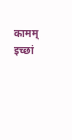कामम् इच्छां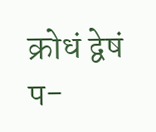क्रोधं द्वेषं प-